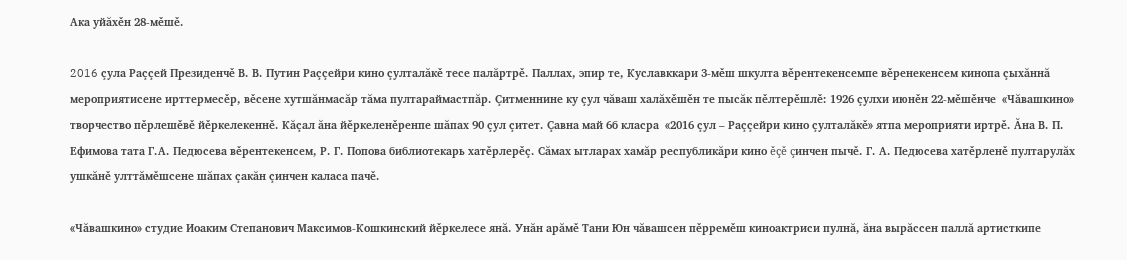Ака уйăхěн 28-мěшě.

2016 çула Раççей Президенчě В. В. Путин Раççейри кино çулталăкě тесе палăртрě. Паллах, эпир те, Куславккари 3-мěш шкулта вěрентекенсемпе вěренекенсем кинопа çыхăннă мероприятисене ирттермесěр, вěсене хутшăнмасăр тăма пултараймастпăр. Çитменнине ку çул чăваш халăхěшěн те пысăк пěлтерěшлě: 1926 çулхи июнěн 22-мěшěнче  «Чăвашкино» творчество пěрлешěвě йěркелекеннě. Кăçал ăна йěркеленěренпе шăпах 90 çул çитет. Çавна май 6б класра  «2016 çул – Раççейри кино çулталăкě» ятпа мероприяти иртрě. Ăна В. П. Ефимова тата Г.А. Педюсева вěрентекенсем, Р. Г. Попова библиотекарь хатěрлерěç. Сăмах ытларах хамăр республикăри кино ěçě çинчен пычě. Г. А. Педюсева хатěрленě пултарулăх ушкăнě улттăмěшсене шăпах çакăн çинчен каласа пачě.

«Чăвашкино» студие Иоаким Степанович Максимов-Кошкинский йěркелесе янă. Унăн арăмě Тани Юн чăвашсен пěрремěш киноактриси пулнă, ăна вырăссен паллă артисткипе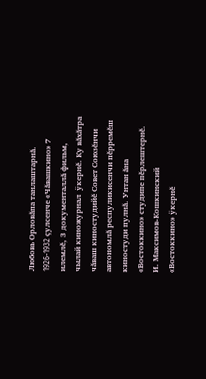Любовь Орловăпа танлаштарнă.  1926-1932 çулсенче «Чăвашкино» 7 илемлě, 3 документаллă фильм, чылай киножурнал  ÿкернě. Ку вăхăтра чăваш киностудийě Совет Союзěнчи автономлă респуликисенчи пěрремěш киностуди пулнă. Унтан ăна «Востоккино» студипе пěрлештернě. И. Максимов-Кошкинский «Востоккино» ÿкернě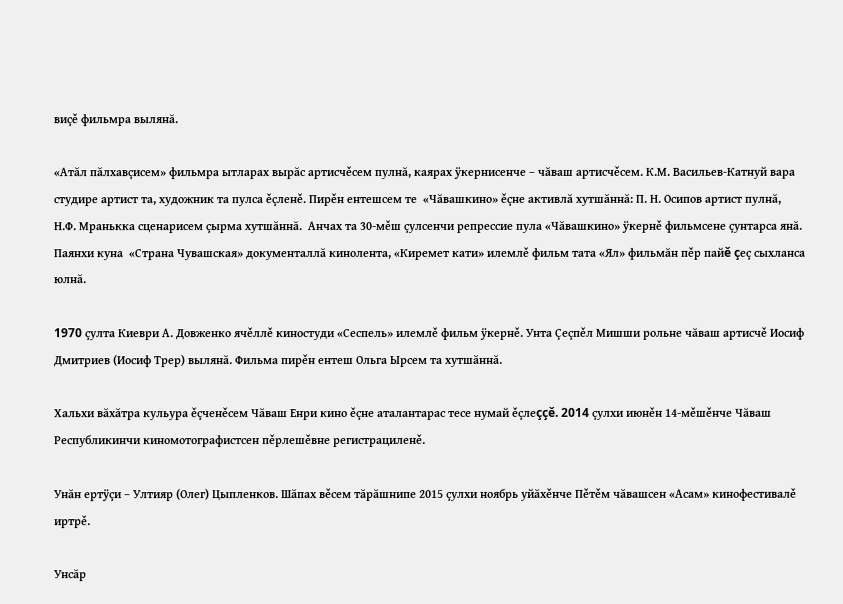виçě фильмра вылянă.

«Атăл пăлхавçисем» фильмра ытларах вырăс артисчěсем пулнă, каярах ÿкернисенче – чăваш артисчěсем. К.М. Васильев-Катнуй вара студире артист та, художник та пулса ěçленě. Пирěн ентешсем те  «Чăвашкино» ěçне активлă хутшăннă: П. Н. Осипов артист пулнă,  Н.Ф. Мранькка сценарисем çырма хутшăннă.  Анчах та 30-мěш çулсенчи репрессие пула «Чăвашкино» ÿкернě фильмсене çунтарса янă. Паянхи куна  «Страна Чувашская» документаллă кинолента, «Киремет кати» илемлě фильм тата «Ял» фильмăн пěр пайě çеç сыхланса юлнă.

1970 çулта Киеври А. Довженко ячěллě киностуди «Сеспель» илемлě фильм ÿкернě. Унта Çеçпěл Мишши рольне чăваш артисчě Иосиф Дмитриев (Иосиф Трер) вылянă. Фильма пирěн ентеш Ольга Ырсем та хутшăннă.

Хальхи вăхăтра кульура ěçченěсем Чăваш Енри кино ěçне аталантарас тесе нумай ěçлеççě. 2014 çулхи июнěн 14-мěшěнче Чăваш Республикинчи киномотографистсен пěрлешěвне регистрациленě.

Унăн ертÿçи – Ултияр (Олег) Цыпленков. Шăпах вěсем тăрăшнипе 2015 çулхи ноябрь уйăхěнче Пěтěм чăвашсен «Асам» кинофестивалě иртрě.

Унсăр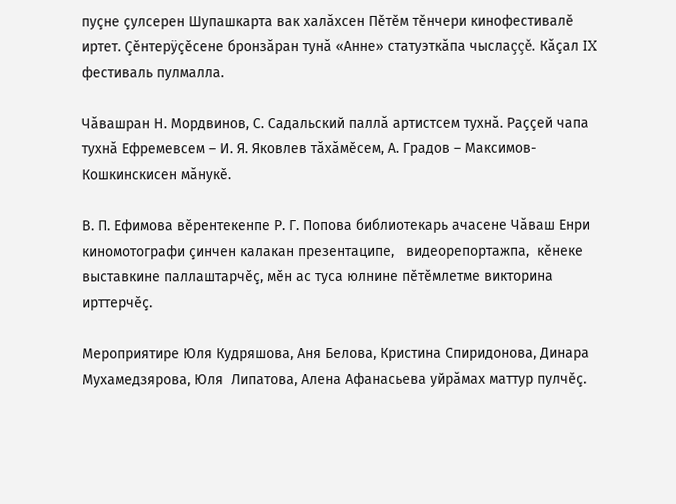пуçне çулсерен Шупашкарта вак халăхсен Пěтěм тěнчери кинофестивалě иртет. Çěнтерӱçěсене бронзăран тунă «Анне» статуэткăпа чыслаççě. Кăçал IX фестиваль пулмалла.

Чăвашран Н. Мордвинов, С. Садальский паллă артистсем тухнă. Раççей чапа тухнă Ефремевсем – И. Я. Яковлев тăхăмěсем, А. Градов – Максимов-Кошкинскисен мăнукě.

В. П. Ефимова вěрентекенпе Р. Г. Попова библиотекарь ачасене Чăваш Енри киномотографи çинчен калакан презентаципе,   видеорепортажпа,  кěнеке выставкине паллаштарчěç, мěн ас туса юлнине пěтěмлетме викторина ирттерчěç.

Мероприятире Юля Кудряшова, Аня Белова, Кристина Спиридонова, Динара Мухамедзярова, Юля  Липатова, Алена Афанасьева уйрăмах маттур пулчěç.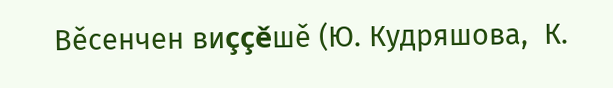Вěсенчен виççěшě (Ю. Кудряшова,  К.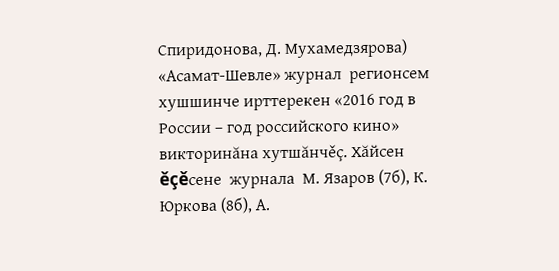Спиридонова, Д. Мухамедзярова) «Асамат-Шевле» журнал  регионсем хушшинче ирттерекен «2016 год в России – год российского кино» викторинăна хутшăнчěç. Хăйсен ěçěсене  журнала  М. Язаров (7б), К. Юркова (8б), А.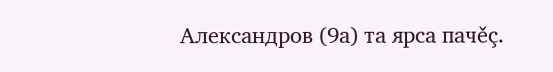Александров (9а) та ярса пачěç.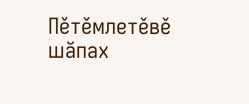Пěтěмлетěвě шăпах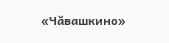«Чăвашкино»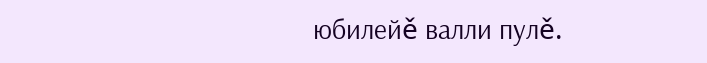юбилейě валли пулě.